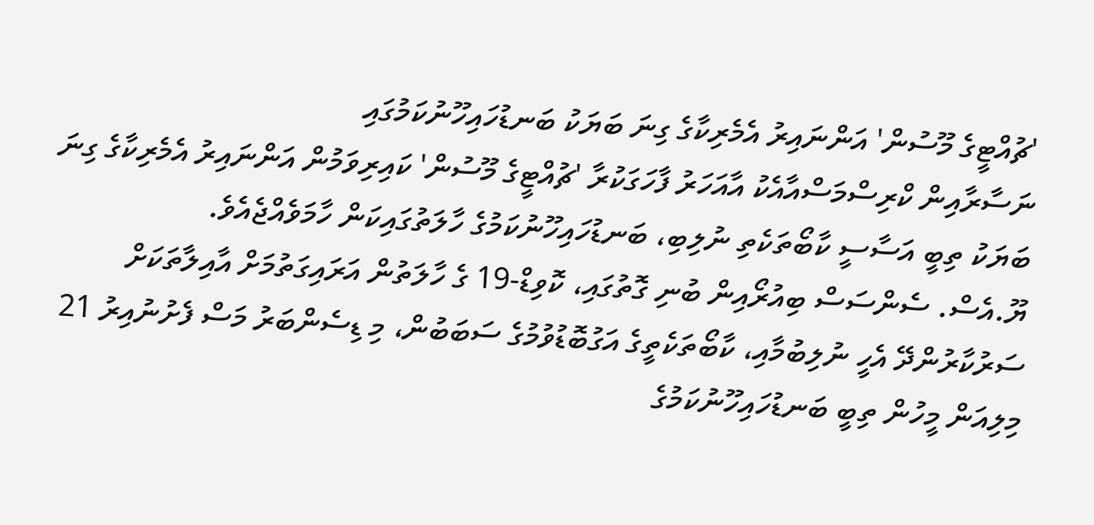'ޗުއްޓީގެ މޫސުން' އަންނައިރު އެމެރިކާގެ ގިނަ ބަޔަކު ބަނޑުހައިހޫނުކަމުގައި
ނަސާރާއިން ކްރިސްމަސްއާއެކު އާއަހަރު ފާހަގަކުރާ 'ޗުއްޓީގެ މޫސުން' ކައިރިވަމުން އަންނައިރު އެމެރިކާގެ ގިނަ ބަޔަކު ތިބީ އަސާސީ ކާބޯތަކެތި ނުލިބި، ބަނޑުހައިހޫނުކަމުގެ ހާލަތުގައިކަން ހާމަވެއްޖެއެވެ.
ޔޫ.އެސް. ސެންސަސް ބިއުރޯއިން ބުނި ގޮތުގައި، ކޮވިޑް-19 ގެ ހާލަތުން އަރައިގަތުމަށް އާއިލާތަކަށް ސަރުކާރުންދޭ އެހީ ނުލިބުމާއި، ކާބޯތަކެތީގެ އަގުބޮޑުވުމުގެ ސަބަބުން، މި ޑިސެންބަރު މަސް ފެށުނުއިރު 21 މިލިއަން މީހުން ތިބީ ބަނޑުހައިހޫނުކަމުގެ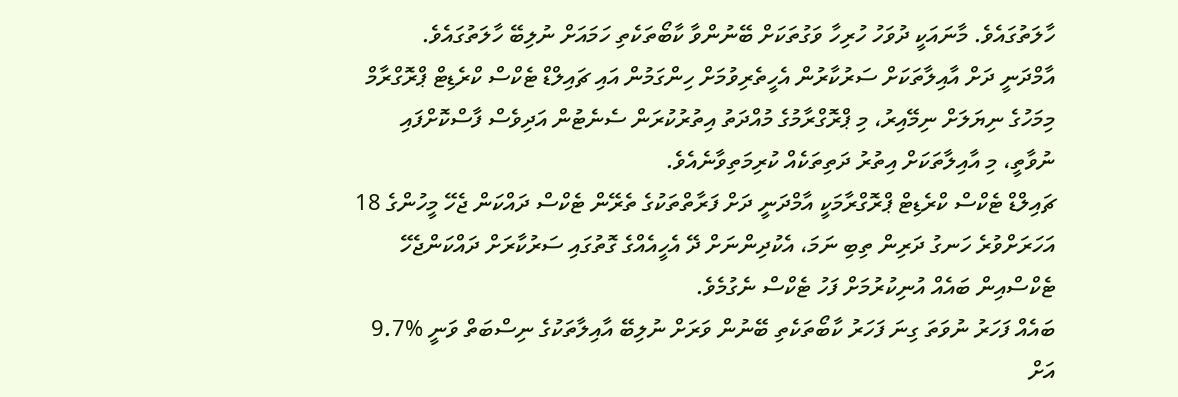ހާލަތުގައެވެ. މާނައަކީ ދުވަހު ހުރިހާ ވަގުތަކަށް ބޭނުންވާ ކާބޯތަކެތި ހަމައަށް ނުލިބޭ ހާލަތުގައެވެ.
އާމްދަނީ ދަށް އާއިލާތަކަށް ސަރުކާރުން އެހީތެރިވުމަށް ހިންގަމުން އައި ޗައިލްޑް ޓެކްސް ކްރެޑިޓް ޕްރޮގްރާމް މިމަހުގެ ނިޔަލަށް ނިމޭއިރު، މި ޕްރޮގްރާމުގެ މުއްދަތު އިތުރުކުރަން ސެނެޓުން އަދިވެސް ފާސްކޮށްފައި ނުވާތީ، މި އާއިލާތަކަށް އިތުރު ދަތިތަކެއް ކުރިމަތިވާނެއެވެ.
ޗައިލްޑް ޓެކްސް ކްރެޑިޓް ޕްރޮގްރާމަކީ އާމްދަނީ ދަށް ފަރާތްތަކުގެ ތެރޭން ޓެކްސް ދައްކަން ޖެހޭ މީހުންގެ 18 އަހަރަށްވުރެ ހަނގު ދަރިން ތިބި ނަމަ، އެކުދިންނަށް ދޭ އެހީއެއްގެ ގޮތުގައި ސަރުކާރަށް ދައްކަންޖެހޭ ޓެކްސްއިން ބައެއް އުނިކުރުމަށް ފަހު ޓެކްސް ނެގުމެވެ.
ބައެއް ފަހަރު ނުވަތަ ގިނަ ފަހަރު ކާބޯތަކެތި ބޭނުން ވަރަށް ނުލިބޭ އާއިލާތަކުގެ ނިސްބަތް ވަނީ %9.7 އަށް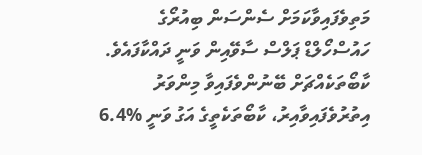މަތިވެފައިވާކަމަށް ސެންސަން ބިއުރޯގެ ހައުސްހޯލްޑް ޕަލްސް ސާވޭއިން ވަނީ ދައްކާފައެވެ.
ކާބޯތަކެއްޗަށް ބޭނުންވެފައިވާ މިންވަރު އިތުރުވެފައިވާއިރު، ކާބޯތަކެތީގެ އަގު ވަނީ %6.4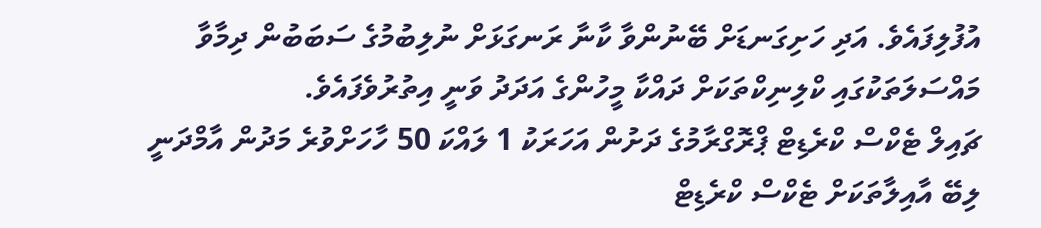އުފުލިފައެވެ. އަދި ހަށިގަނޑަށް ބޭނުންވާ ކާނާ ރަނގަޅަށް ނުލިބުމުގެ ސަބަބުން ދިމާވާ މައްސަލަތަކުގައި ކްލިނިކްތަކަށް ދައްކާ މީހުންގެ އަދަދު ވަނީ އިތުރުވެފައެވެ.
ޗައިލް ޓެކްސް ކްރެޑިޓް ޕްރޮގްރާމުގެ ދަށުން އަހަރަކު 1 ލައްކަ 50 ހާހަށްވުރެ މަދުން އާމްދަނީ ލިބޭ އާއިލާތަކަށް ޓެކްސް ކްރެޑިޓް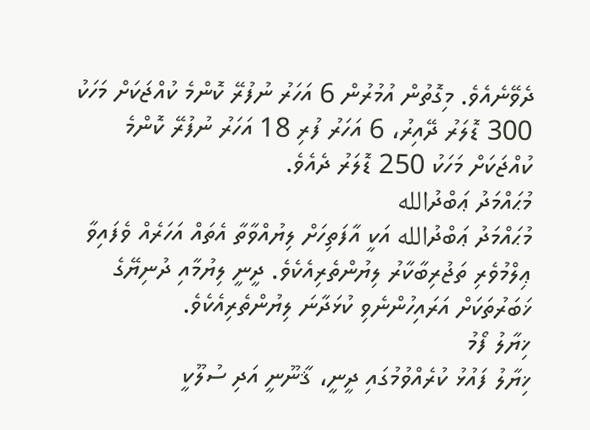ދެވޭނެއެވެ. މިގޮތުން އުމުރުން 6 އަހަރު ނުފުރޭ ކޮންމެ ކުއްޖަކަށް މަހަކު 300 ޑޮލަރު ދޭއިރު، 6 އަހަރު ފުރި 18 އަހަރު ނުފުރޭ ކޮންމެ ކުއްޖަކަށް މަހަކު 250 ޑޮލަރު ދެއެވެ.
މުޙައްމަދު ޢަބްދުالله
މުޙައްމަދު ޢަބްދުالله އަކީ އާފަތިހަށް ލިޔުއްވާތާ އެތައް އަހަރެއް ވެފައިވާ ޢިލްމުވެރި ތަޖުރިބާކާރު ލިޔުންތެރިއެކެވެ. ދީނީ ލިޔުމާއި ދުނިޔޭގެ ޚަބަރުތަކަށް އަރައިހުންނެވި ކުޅަދާނަ ލިޔުންތެރިއެކެވެ.
ޚިޔާލު ފޯމު
ޚިޔާލު ފައުޅު ކުރެއްވުމުގައި ދީނީ، ޤާނޫނީ އަދި ސުލޫކީ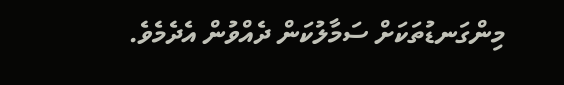މިންގަނޑުތަކަށް ސަމާލުކަން ދެއްވުން އެދެމެވެ.